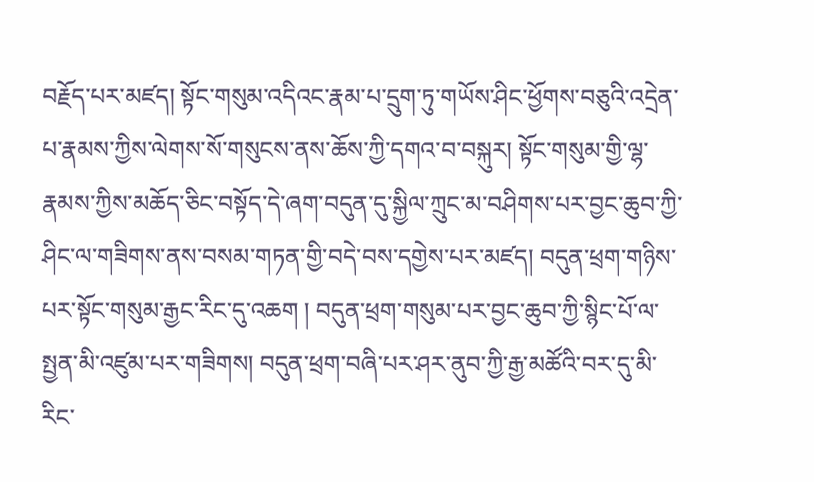བརྗོད་པར་མཛད། སྟོང་གསུམ་འདིའང་རྣམ་པ་དྲུག་ཏུ་གཡོས་ཤིང་ཕྱོགས་བཅུའི་འདྲེན་པ་རྣམས་ཀྱིས་ལེགས་སོ་གསུངས་ནས་ཆོས་ཀྱི་དགའ་བ་བསྐུར། སྟོང་གསུམ་གྱི་ལྷ་རྣམས་ཀྱིས་མཆོད་ཅིང་བསྟོད་དེ་ཞག་བདུན་དུ་སྐྱིལ་ཀྲུང་མ་བཤིགས་པར་བྱང་ཆུབ་ཀྱི་ཤིང་ལ་གཟིགས་ནས་བསམ་གཏན་གྱི་བདེ་བས་དགྱེས་པར་མཛད། བདུན་ཕྲག་གཉིས་པར་སྟོང་གསུམ་རྒྱང་རིང་དུ་འཆག ། བདུན་ཕྲག་གསུམ་པར་བྱང་ཆུབ་ཀྱི་སྙིང་པོ་ལ་སྤྱན་མི་འཛུམ་པར་གཟིགས། བདུན་ཕྲག་བཞི་པར་ཤར་ནུབ་ཀྱི་རྒྱ་མཚོའི་བར་དུ་མི་རིང་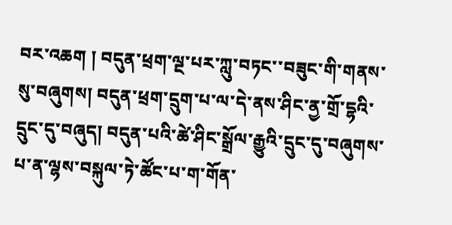བར་འཆག ། བདུན་ཕྲག་ལྔ་པར་ཀླུ་བཏང་་བཟུང་གི་གནས་སུ་བཞུགས། བདུན་ཕྲག་དྲུག་པ་ལ་དེ་ནས་ཤིང་ནྱ་གྲོ་དྷའི་དྲུང་དུ་བཞུད། བདུན་པའི་ཚེ་ཤིང་སྒྲོལ་རྒྱུའི་དྲུང་དུ་བཞུགས་པ་ན་ལྷས་བསྐུལ་ཏེ་ཚོང་པ་ག་གོན་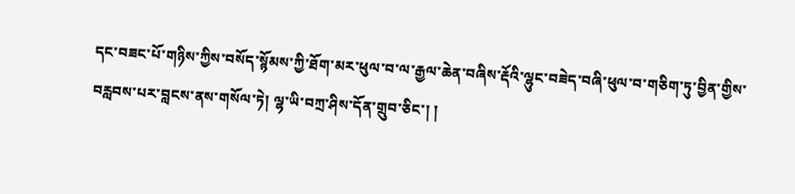དང་བཟང་པོ་གཉིས་ཀྱིས་བསོད་སྙོམས་ཀྱི་ཐོག་མར་ཕུལ་བ་ལ་རྒྱལ་ཆེན་བཞིས་རྡོའི་ལྷུང་བཟེད་བཞི་ཕུལ་བ་གཅིག་ཏུ་བྱིན་གྱིས་བརླབས་པར་བླངས་ནས་གསོལ་ཏེ། ལྷ་ཡི་བཀྲ་ཤིས་དོན་གྲུབ་ཅིང་། །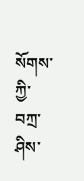སོགས་ཀྱི་བཀྲ་ཤིས་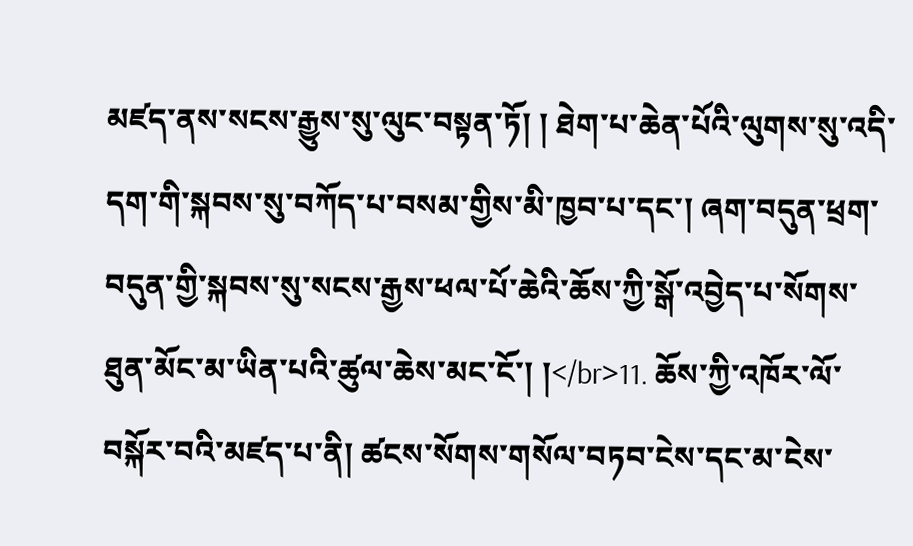མཛད་ནས་སངས་རྒྱུས་སུ་ལུང་བསྟན་ཏོ། ། ཐེག་པ་ཆེན་པོའི་ལུགས་སུ་འདི་དག་གི་སྐབས་སུ་བཀོད་པ་བསམ་གྱིས་མི་ཁྱབ་པ་དང་། ཞག་བདུན་ཕྲག་བདུན་གྱི་སྐབས་སུ་སངས་རྒྱས་ཕལ་པོ་ཆེའི་ཆོས་ཀྱི་སྒོ་འབྱེད་པ་སོགས་ཐུན་མོང་མ་ཡིན་པའི་ཚུལ་ཆེས་མང་ངོ་། །</br>11. ཆོས་ཀྱི་འཁོར་ལོ་བསྐོར་བའི་མཛད་པ་ནི། ཚངས་སོགས་གསོལ་བཏབ་ངེས་དང་མ་ངེས་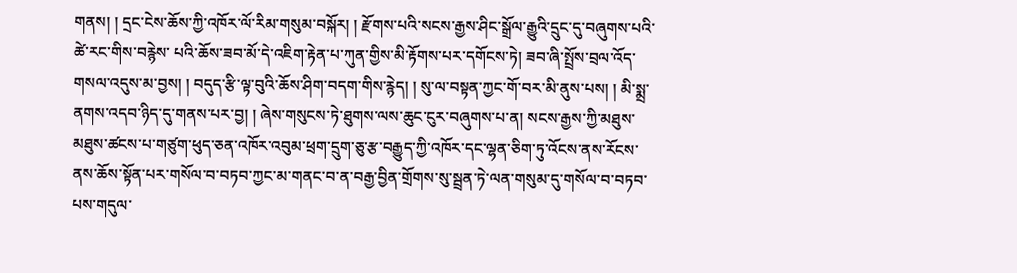གནས། ། དྲང་ངེས་ཆོས་ཀྱི་འཁོར་ལོ་རིམ་གསུམ་བསྐོར། ། རྫོགས་པའི་སངས་རྒྱས་ཤིང་སྒྲོལ་རྒྱུའི་དྲུང་དུ་བཞུགས་པའི་ཚེ་རང་གིས་བརྙེས་ པའི་ཆོས་ཟབ་མོ་དེ་འཇིག་རྟེན་པ་ཀུན་གྱིས་མི་རྟོགས་པར་དགོངས་ཏེ། ཟབ་ཞི་སྤྲོས་བྲལ་འོད་གསལ་འདུས་མ་བྱས། ། བདུད་རྩི་ལྟ་བུའི་ཆོས་ཤིག་བདག་གིས་རྙེད། ། སུ་ལ་བསྟན་ཀྱང་གོ་བར་མི་ནུས་པས། ། མི་སྨྲ་ནགས་འདབ་ཉིད་དུ་གནས་པར་བྱ། ། ཞེས་གསུངས་ཏེ་ཐུགས་ལས་ཆུང་ངུར་བཞུགས་པ་ན། སངས་རྒྱས་ཀྱི་མཐུས་མཐུས་ཚངས་པ་གཙུག་ཕུད་ཅན་འཁོར་འབུམ་ཕྲག་དྲུག་ཅུ་རྩ་བརྒྱུད་ཀྱི་འཁོར་དང་ལྷན་ཅིག་ཏུ་འོངས་ནས་རོངས་ནས་ཆོས་སྟོན་པར་གསོལ་བ་བཏབ་ཀྱང་མ་གནང་བ་ན་བརྒྱ་བྱིན་གྲོགས་སུ་སྦྲན་ཏེ་ལན་གསུམ་དུ་གསོལ་བ་བཏབ་པས་གདུལ་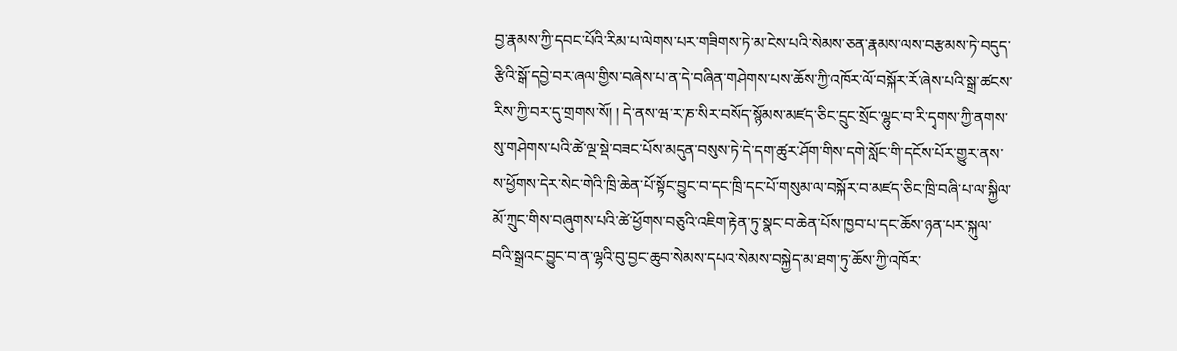བྱ་རྣམས་ཀྱི་དབང་པོའི་རིམ་པ་ལེགས་པར་གཟིགས་ཏེ་མ་ངེས་པའི་སེམས་ཅན་རྣམས་ལས་བརྩམས་ཏེ་བདུད་རྩིའི་སྒོ་དབྱེ་བར་ཞལ་གྱིས་བཞེས་པ་ན་དེ་བཞིན་གཤེགས་པས་ཆོས་ཀྱི་འཁོར་ལོ་བསྐོར་རོ་ཞེས་པའི་སྒྲ་ཚངས་རིས་ཀྱི་བར་དུ་གྲགས་སོ། ། དེ་ནས་ཝ་ར་ཎ་སིར་བསོད་སྙོམས་མཛད་ཅིང་དྲུང་སྲོང་ལྷུང་བ་རི་དྭགས་ཀྱི་ནགས་སུ་གཤེགས་པའི་ཚེ་ལྔ་སྡེ་བཟང་པོས་མདུན་བསུས་ཏེ་དེ་དག་ཚུར་ཤོག་གིས་དགེ་སློང་གི་དངོས་པོར་གྱུར་ནས་ས་ཕྱོགས་དེར་སེང་གེའི་ཁྲི་ཆེན་པོ་སྟོང་བྱུང་བ་དང་ཁྲི་དང་པོ་གསུམ་ལ་བསྐོར་བ་མཛད་ཅིང་ཁྲི་བཞི་པ་ལ་སྐྱིལ་མོ་ཀྲུང་གིས་བཞུགས་པའི་ཚེ་ཕྱོགས་བཅུའི་འཇིག་རྟེན་ཏུ་སྣང་བ་ཆེན་པོས་ཁྱབ་པ་དང་ཆོས་ཉན་པར་སྐུལ་བའི་སྒྲའང་བྱུང་བ་ན་ལྷའི་བུ་བྱང་ཆུབ་སེམས་དཔའ་སེམས་བསྐྱེད་མ་ཐག་ཏུ་ཆོས་ཀྱི་འཁོར་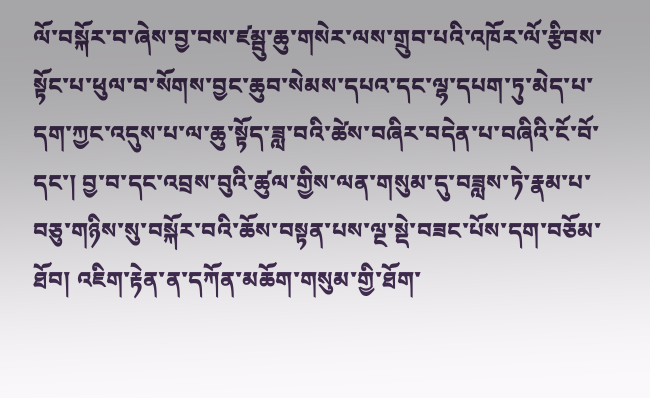ལོ་བསྐོར་བ་ཞེས་བྱ་བས་ཛམྦུ་ཆུ་གསེར་ལས་གྲུབ་པའི་འཁོར་ལོ་རྩིབས་སྟོང་པ་ཕུལ་བ་སོགས་བྱང་ཆུབ་སེམས་དཔའ་དང་ལྷ་དཔག་ཏུ་མེད་པ་དག་ཀྱང་འདུས་པ་ལ་ཆུ་སྟོད་ཟླ་བའི་ཚེས་བཞིར་བདེན་པ་བཞིའི་ངོ་བོ་དང་། བྱ་བ་དང་འབྲས་བུའི་ཚུལ་གྱིས་ལན་གསུམ་དུ་བཟླས་ཏེ་རྣམ་པ་བཅུ་གཉིས་སུ་བསྐོར་བའི་ཆོས་བསྟན་པས་ལྔ་སྡེ་བཟང་པོས་དག་བཅོམ་ཐོབ། འཇིག་རྟེན་ན་དཀོན་མཆོག་གསུམ་གྱི་ཐོག་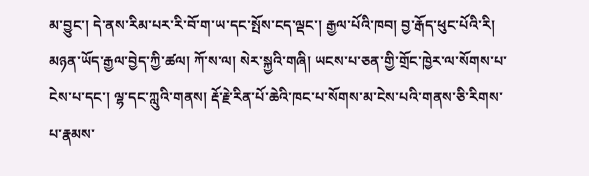མ་བྱུང་། དེ་ནས་རིམ་པར་རི་བོ་ག་ཡ་དང་སྤོས་ངད་ལྡང་། རྒྱལ་པོའི་ཁབ། བྱ་རྒོད་ཕུང་པོའི་རི། མཉན་ཡོད་རྒྱལ་བྱེད་ཀྱི་ཚལ། ཀོ་ས་ལ། སེར་སྐྱའི་གཞི། ཡངས་པ་ཅན་གྱི་གྲོང་ཁྱེར་ལ་སོགས་པ་ངེས་པ་དང་། ལྷ་དང་ཀླུའི་གནས། རྡོ་རྗེ་རིན་པོ་ཆེའི་ཁང་པ་སོགས་མ་ངེས་པའི་གནས་ཅི་རིགས་པ་རྣམས་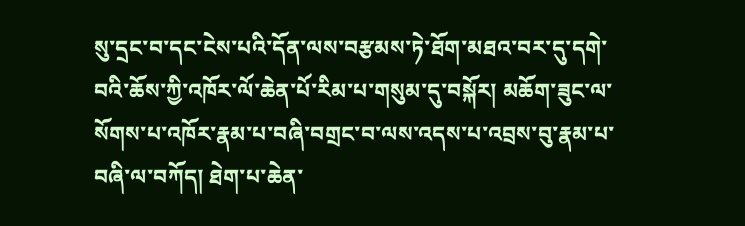སུ་དྲང་བ་དང་ངེས་པའི་དོན་ལས་བརྩམས་ཏེ་ཐོག་མཐའ་བར་དུ་དགེ་བའི་ཆོས་ཀྱི་འཁོར་ལོ་ཆེན་པོ་རིམ་པ་གསུམ་དུ་བསྐོར། མཆོག་ཟུང་ལ་སོགས་པ་འཁོར་རྣམ་པ་བཞི་བགྲང་བ་ལས་འདས་པ་འབྲས་བུ་རྣམ་པ་བཞི་ལ་བཀོད། ཐེག་པ་ཆེན་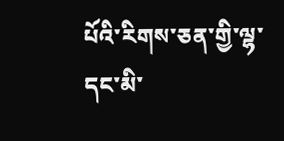པོའི་རིགས་ཅན་གྱི་ལྷ་དང་མི་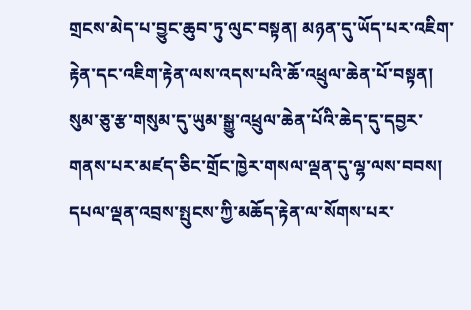གྲངས་མེད་པ་བྱུང་ཆུབ་ཏུ་ལུང་བསྟན། མཉན་དུ་ཡོད་པར་འཇིག་རྟེན་དང་འཇིག་རྟེན་ལས་འདས་པའི་ཆོ་འཕྲུལ་ཆེན་པོ་བསྟན། སུམ་ཅུ་རྩ་གསུམ་དུ་ཡུམ་སྒྱུ་འཕྲུལ་ཆེན་པོའི་ཆེད་དུ་དབྱར་གནས་པར་མཛད་ཅིང་གྲོང་ཁྱེར་གསལ་ལྡན་དུ་ལྷ་ལས་བབས། དཔལ་ལྡན་འབྲས་སྤུངས་ཀྱི་མཆོད་རྟེན་ལ་སོགས་པར་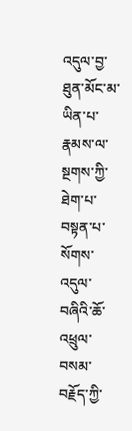འདུལ་བྱ་ཐུན་མོང་མ་ཡིན་པ་རྣམས་ལ་སྔགས་ཀྱི་ཐེག་པ་བསྟན་པ་སོགས་འདུལ་བཞིའི་ཆོ་འཕྲུལ་བསམ་བརྗོད་ཀྱི་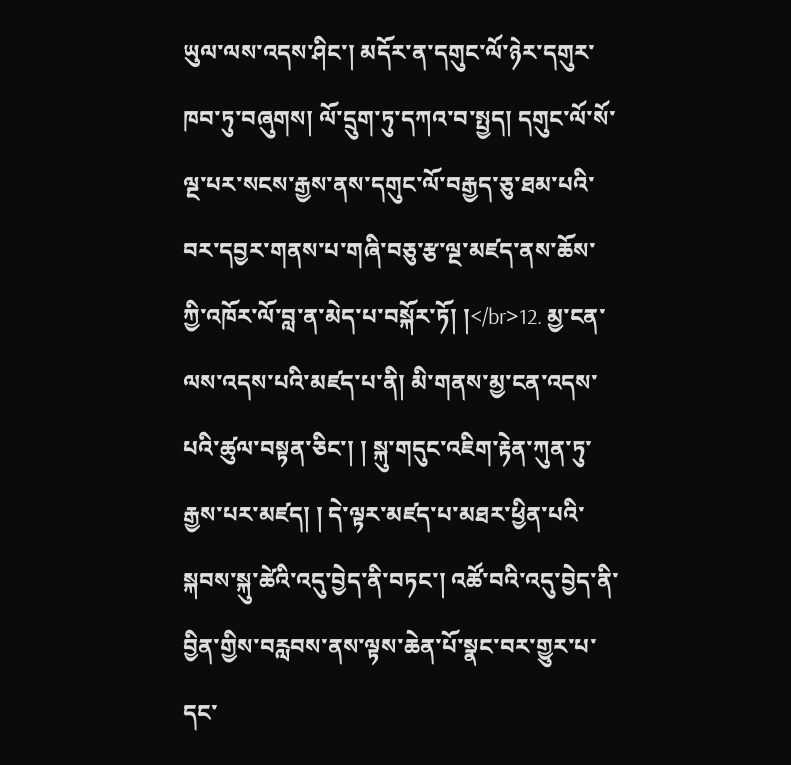ཡུལ་ལས་འདས་ཤིང་། མདོར་ན་དགུང་ལོ་ཉེར་དགུར་ཁབ་ཏུ་བཞུགས། ལོ་དྲུག་ཏུ་དཀའ་བ་སྤྱད། དགུང་ལོ་སོ་ལྔ་པར་སངས་རྒྱས་ནས་དགུང་ལོ་བརྒྱད་ཅུ་ཐམ་པའི་བར་དབྱར་གནས་པ་གཞི་བཅུ་རྩ་ལྔ་མཛད་ནས་ཆོས་ཀྱི་འཁོར་ལོ་བླ་ན་མེད་པ་བསྐོར་ཏོ། །</br>12. མྱ་ངན་ལས་འདས་པའི་མཛད་པ་ནི། མི་གནས་མྱ་ངན་འདས་པའི་ཚུལ་བསྟན་ཅིང་། ། སྐུ་གདུང་འཇིག་རྟེན་ཀུན་ཏུ་རྒྱས་པར་མཛད། ། དེ་ལྟར་མཛད་པ་མཐར་ཕྱིན་པའི་སྐབས་སྐུ་ཚེའི་འདུ་བྱེད་ནི་བཏང་། འཚོ་བའི་འདུ་བྱེད་ནི་བྱིན་གྱིས་བརླབས་ནས་ལྟས་ཆེན་པོ་སྣང་བར་གྱུར་པ་དང་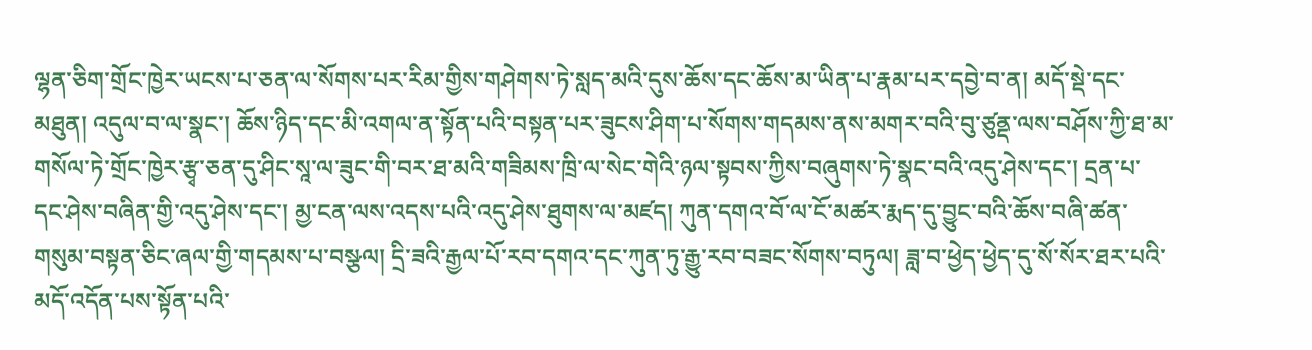ལྷན་ཅིག་གྲོང་ཁྱེར་ཡངས་པ་ཅན་ལ་སོགས་པར་རིམ་གྱིས་གཤེགས་ཏེ་སླད་མའི་དུས་ཆོས་དང་ཆོས་མ་ཡིན་པ་རྣམ་པར་དབྱེ་བ་ན། མདོ་སྡེ་དང་མཐུན། འདུལ་བ་ལ་སྣང་། ཆོས་ཉིད་དང་མི་འགལ་ན་སྟོན་པའི་བསྟན་པར་ཟུངས་ཤིག་པ་སོགས་གདམས་ནས་མགར་བའི་བུ་ཙུནྡ་ལས་བཤོས་ཀྱི་ཐ་མ་གསོལ་ཏེ་གྲོང་ཁྱེར་རྩྭ་ཅན་དུ་ཤིང་སཱ་ལ་ཟུང་གི་བར་ཐ་མའི་གཟིམས་ཁྲི་ལ་སེང་གེའི་ཉལ་སྟབས་ཀྱིས་བཞུགས་ཏེ་སྣང་བའི་འདུ་ཤེས་དང་། དྲན་པ་དང་ཤེས་བཞིན་གྱི་འདུ་ཤེས་དང་། མྱ་ངན་ལས་འདས་པའི་འདུ་ཤེས་ཐུགས་ལ་མཛད། ཀུན་དགའ་བོ་ལ་ངོ་མཚར་རྨད་དུ་བྱུང་བའི་ཆོས་བཞི་ཚན་གསུམ་བསྟན་ཅིང་ཞལ་གྱི་གདམས་པ་བསྩལ། དྲི་ཟའི་རྒྱལ་པོ་རབ་དགའ་དང་ཀུན་ཏུ་རྒྱུ་རབ་བཟང་སོགས་བཏུལ། ཟླ་བ་ཕྱེད་ཕྱེད་དུ་སོ་སོར་ཐར་པའི་མདོ་འདོན་པས་སྟོན་པའི་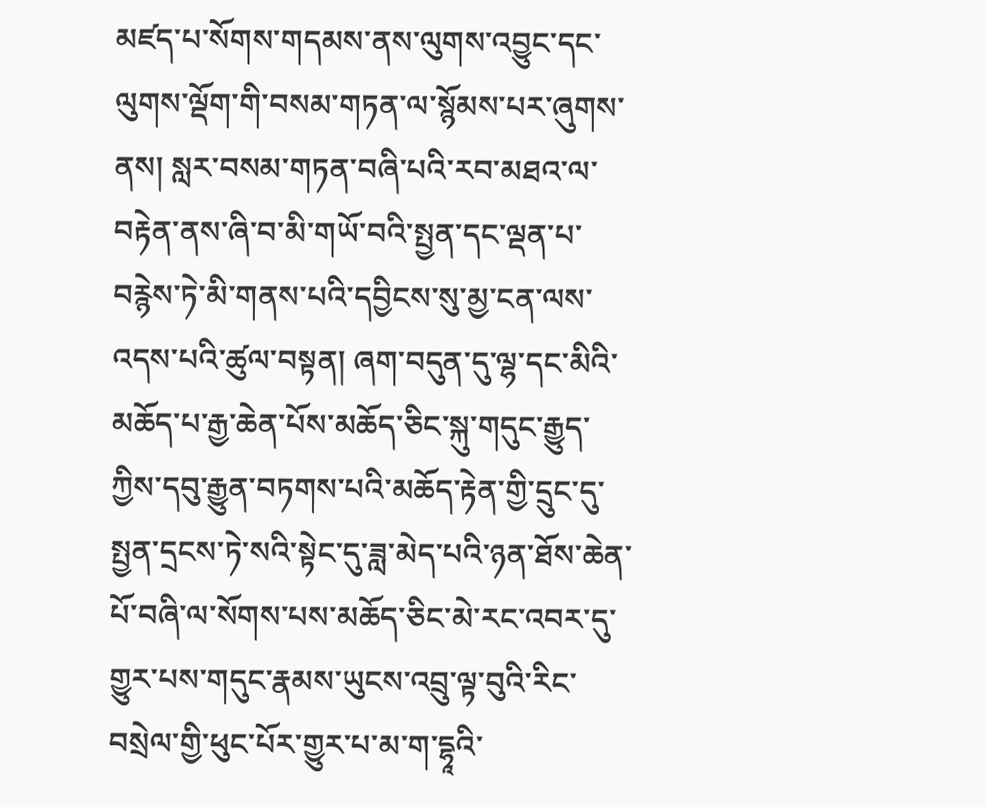མཛད་པ་སོགས་གདམས་ནས་ལུགས་འབྱུང་དང་ལུགས་ལྡོག་གི་བསམ་གཏན་ལ་སྙོམས་པར་ཞུགས་ནས། སླར་བསམ་གཏན་བཞི་པའི་རབ་མཐའ་ལ་བརྟེན་ནས་ཞི་བ་མི་གཡོ་བའི་སྤྱན་དང་ལྡན་པ་བརྙེས་ཏེ་མི་གནས་པའི་དབྱིངས་སུ་མྱ་ངན་ལས་འདས་པའི་ཚུལ་བསྟན། ཞག་བདུན་དུ་ལྷ་དང་མིའི་མཆོད་པ་རྒྱ་ཆེན་པོས་མཆོད་ཅིང་སྐུ་གདུང་རྒྱུད་ཀྱིས་དབུ་རྒྱུན་བཏགས་པའི་མཆོད་རྟེན་གྱི་དྲུང་དུ་སྤྱན་དྲངས་ཏེ་སའི་སྟེང་དུ་ཟླ་མེད་པའི་ཉན་ཐོས་ཆེན་པོ་བཞི་ལ་སོགས་པས་མཆོད་ཅིང་མེ་རང་འབར་དུ་གྱུར་པས་གདུང་རྣམས་ཡུངས་འབྲུ་ལྟ་བུའི་རིང་བསྲེལ་གྱི་ཕུང་པོར་གྱུར་པ་མ་ག་དྷཱའི་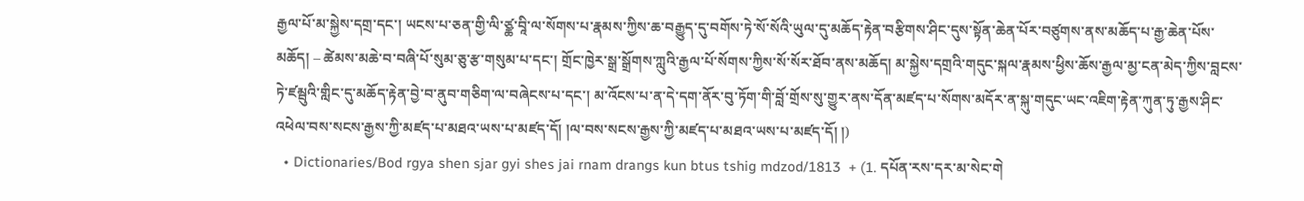རྒྱལ་པོ་མ་སྐྱེས་དགྲ་དང་། ཡངས་པ་ཅན་གྱི་ལི་ཙྪ་བཱི་ལ་སོགས་པ་རྣམས་ཀྱིས་ཆ་བརྒྱུད་དུ་བགོས་ཏེ་སོ་སོའི་ཡུལ་དུ་མཆོད་རྟེན་བརྩིགས་ཤིང་དུས་སྟོན་ཆེན་པོར་བཙུགས་ནས་མཆོད་པ་རྒྱ་ཆེན་པོས་མཆོད། – ཚེམས་མཆེ་བ་བཞི་པོ་སུམ་ཅུ་རྩ་གསུམ་པ་དང་། གྲོང་ཁྱེར་སྒྲ་སྒྲོགས་ཀླུའི་རྒྱལ་པོ་སོགས་ཀྱིས་སོ་སོར་ཐོབ་ནས་མཆོད། མ་སྐྱེས་དགྲའི་གདུང་སྐལ་རྣམས་ཕྱིས་ཆོས་རྒྱལ་མྱ་ངན་མེད་ཀྱིས་བླངས་ཏེ་ཛམྦུའི་གླིང་དུ་མཆོད་རྟེན་བྱེ་བ་ནུབ་གཅིག་ལ་བཞེངས་པ་དང་། མ་འོངས་པ་ན་དེ་དག་ནོར་བུ་ཏོག་གི་བློ་གྲོས་སུ་གྱུར་ནས་དོན་མཛད་པ་སོགས་མདོར་ན་སྐུ་གདུང་ཡང་འཇིག་རྟེན་ཀུན་ཏུ་རྒྱས་ཤིང་འཕེལ་བས་སངས་རྒྱས་ཀྱི་མཛད་པ་མཐའ་ཡས་པ་མཛད་དོ། །ལ་བས་སངས་རྒྱས་ཀྱི་མཛད་པ་མཐའ་ཡས་པ་མཛད་དོ། །)
  • Dictionaries/Bod rgya shen sjar gyi shes jai rnam drangs kun btus tshig mdzod/1813  + (1. དཔོན་རས་དར་མ་སེང་གེ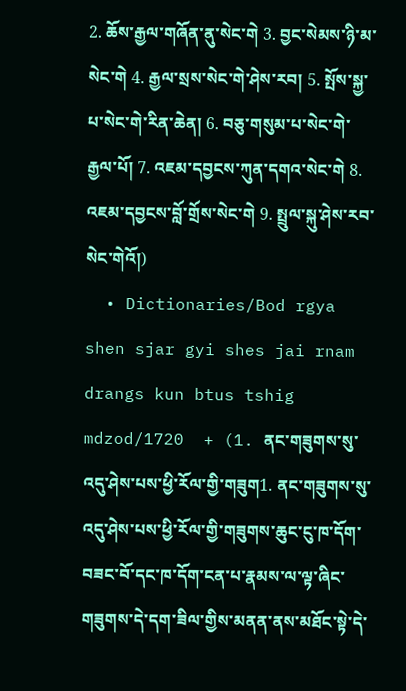2. ཆོས་རྒྱལ་གཞོན་ནུ་སེང་གེ 3. བྱང་སེམས་ཉི་མ་སེང་གེ 4. རྒྱལ་སྲས་སེང་གེ་ཤེས་རབ། 5. སྤོས་སྐྱ་པ་སེང་གེ་རིན་ཆེན། 6. བཅུ་གསུམ་པ་སེང་གེ་རྒྱལ་པོ། 7. འཇམ་དབྱངས་ཀུན་དགའ་སེང་གེ 8. འཇམ་དབྱངས་བློ་གྲོས་སེང་གེ 9. སྤྲུལ་སྐུ་ཤེས་རབ་སེང་གེའོ།)
  • Dictionaries/Bod rgya shen sjar gyi shes jai rnam drangs kun btus tshig mdzod/1720  + (1. ནང་གཟུགས་སུ་འདུ་ཤེས་པས་ཕྱི་རོལ་གྱི་གཟུག1. ནང་གཟུགས་སུ་འདུ་ཤེས་པས་ཕྱི་རོལ་གྱི་གཟུགས་ཆུང་ངུ་ཁ་དོག་བཟང་བོ་དང་ཁ་དོག་ངན་པ་རྣམས་ལ་ལྟ་ཞིང་གཟུགས་དེ་དག་ཟིལ་གྱིས་མནན་ནས་མཐོང་སྟེ་དེ་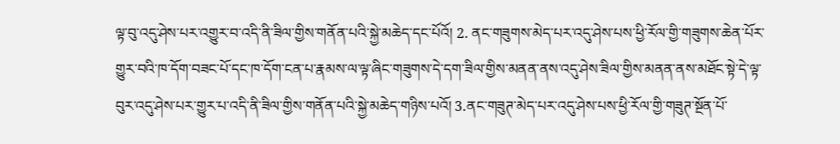ལྟ་བུ་འདུ་ཤེས་པར་འགྱུར་བ་འདི་ནི་ཟིལ་གྱིས་གནོན་པའི་སྐྱེ་མཆེད་དང་པོའོ། 2. ནང་གཟུགས་མེད་པར་འདུ་ཤེས་པས་ཕྱི་རོལ་གྱི་གཟུགས་ཆེན་པོར་གྱུར་བའི་ཁ་དོག་བཟང་པོ་དང་ཁ་དོག་ངན་པ་རྣམས་ལ་ལྟ་ཞིང་གཟུགས་དེ་དག་ཟིལ་གྱིས་མནན་ནས་འདུ་ཤེས་ཟིལ་གྱིས་མནན་ནས་མཐོང་སྟེ་དེ་ལྟ་བུར་འདུ་ཤེས་པར་གྱུར་པ་འདི་ནི་ཟིལ་གྱིས་གནོན་པའི་སྐྱེ་མཆེད་གཉིས་པའོ། 3.ནང་གཟུཊ་མེད་པར་འདུ་ཤེས་པས་ཕྱི་རོལ་གྱི་གཟུཊ་སྔོན་པོ་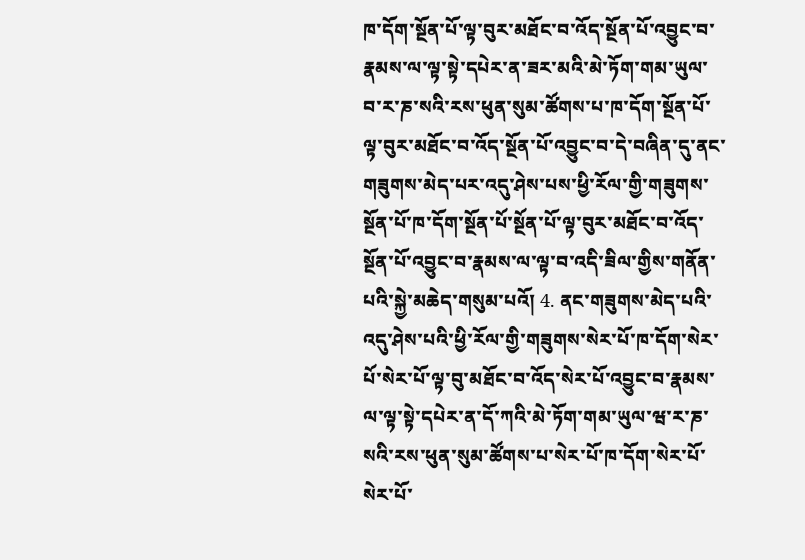ཁ་དོག་སྔོན་པོ་ལྟ་བུར་མཐོང་བ་འོད་སྔོན་པོ་འབྱུང་བ་རྣམས་ལ་ལྟ་སྟེ་དཔེར་ན་ཟར་མའི་མེ་ཏོག་གམ་ཡུལ་བ་ར་ཎ་སའི་རས་ཕུན་སུམ་ཚོགས་པ་ཁ་དོག་སྔོན་པོ་ལྟ་བུར་མཐོང་བ་འོད་སྔོན་པོ་འབྱུང་བ་དེ་བཞིན་དུ་ནང་གཟུགས་མེད་པར་འདུ་ཤེས་པས་ཕྱི་རོལ་གྱི་གཟུགས་སྔོན་པོ་ཁ་དོག་སྔོན་པོ་སྔོན་པོ་ལྟ་བུར་མཐོང་བ་འོད་སྔོན་པོ་འབྱུང་བ་རྣམས་ལ་ལྟ་བ་འདི་ཟིལ་གྱིས་གནོན་པའི་སྐྱེ་མཆེད་གསུམ་པའོ། 4. ནང་གཟུགས་མེད་པའི་འདུ་ཤེས་པའི་ཕྱི་རོལ་གྱི་གཟུགས་སེར་པོ་ཁ་དོག་སེར་པོ་སེར་པོ་ལྟ་བུ་མཐོང་བ་འོད་སེར་པོ་འབྱུང་བ་རྣམས་ལ་ལྟ་སྟེ་དཔེར་ན་དོ་ཀའི་མེ་ཏོག་གམ་ཡུལ་ཝ་ར་ཎ་སའི་རས་ཕུན་སུམ་ཚོགས་པ་སེར་པོ་ཁ་དོག་སེར་པོ་སེར་པོ་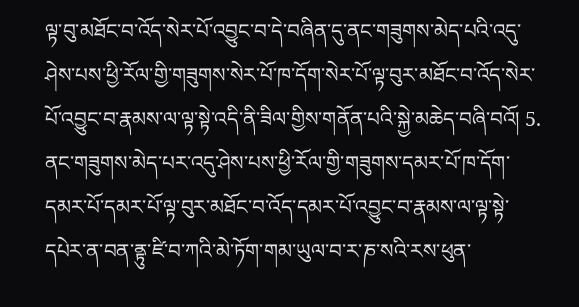ལྟ་བུ་མཐོང་བ་འོད་སེར་པོ་འབྱུང་བ་དེ་བཞིན་དུ་ནང་གཟུགས་མེད་པའི་འདུ་ཤེས་པས་ཕྱི་རོལ་གྱི་གཟུགས་སེར་པོ་ཁ་དོག་སེར་པོ་ལྟ་བུར་མཐོང་བ་འོད་སེར་པོ་འབྱུང་བ་རྣམས་ལ་ལྟ་སྟེ་འདི་ནི་ཟིལ་གྱིས་གནོན་པའི་སྐྱེ་མཆེད་བཞི་བའོ། 5. ནང་གཟུགས་མེད་པར་འདུ་ཤེས་པས་ཕྱི་རོལ་གྱི་གཟུགས་དམར་པོ་ཁ་དོག་དམར་པོ་དམར་པོ་ལྟ་བུར་མཐོང་བ་འོད་དམར་པོ་འབྱུང་བ་རྣམས་ལ་ལྟ་སྟེ་དཔེར་ན་བན་ནྟུ་ཛི་བ་ཀའི་མེ་ཏོག་གམ་ཡུལ་བ་ར་ཎ་སའི་རས་ཕུན་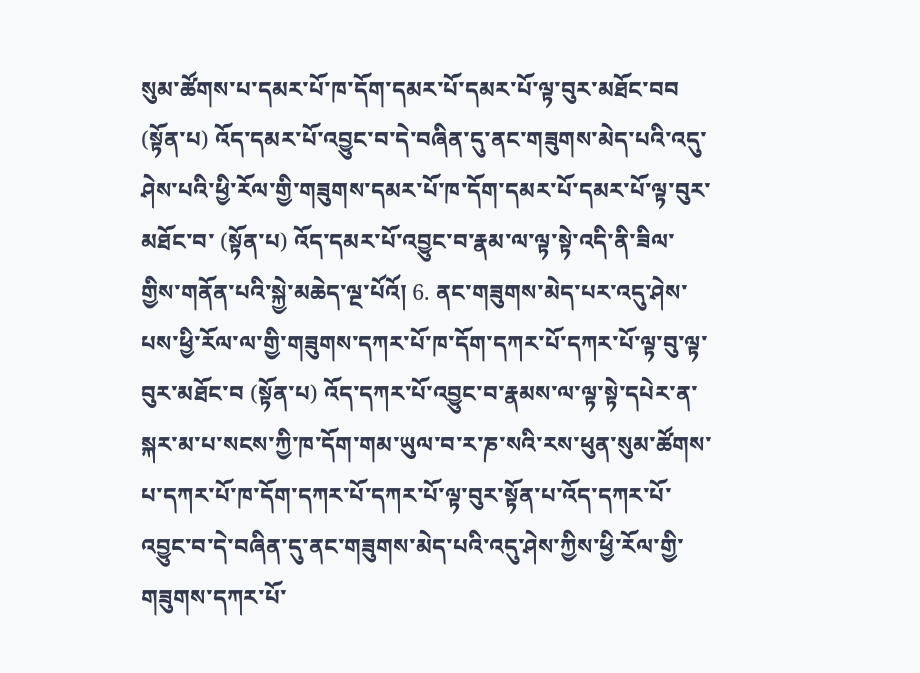སུམ་ཚོགས་པ་དམར་པོ་ཁ་དོག་དམར་པོ་དམར་པོ་ལྟ་བུར་མཐོང་བབ (སྟོན་པ) འོད་དམར་པོ་འབྱུང་བ་དེ་བཞིན་དུ་ནང་གཟུགས་མེད་པའི་འདུ་ཤེས་པའི་ཕྱི་རོལ་གྱི་གཟུགས་དམར་པོ་ཁ་དོག་དམར་པོ་དམར་པོ་ལྟ་བུར་མཐོང་བ་ (སྟོན་པ) འོད་དམར་པོ་འབྱུང་བ་རྣམ་ལ་ལྟ་སྟེ་འདི་ནི་ཟིལ་གྱིས་གནོན་པའི་སྐྱེ་མཆེད་ལྔ་པོའོ། 6. ནང་གཟུགས་མེད་པར་འདུ་ཤེས་པས་ཕྱི་རོལ་ལ་གྱི་གཟུགས་དཀར་པོ་ཁ་དོག་དཀར་པོ་དཀར་པོ་ལྟ་བུ་ལྟ་བུར་མཐོང་བ (སྟོན་པ) འོད་དཀར་པོ་འབྱུང་བ་རྣམས་ལ་ལྟ་སྟེ་དཔེར་ན་སྐར་མ་པ་སངས་ཀྱི་ཁ་དོག་གམ་ཡུལ་བ་ར་ཎ་སའི་རས་ཕུན་སུམ་ཚོགས་པ་དཀར་པོ་ཁ་དོག་དཀར་པོ་དཀར་པོ་ལྟ་བུར་སྟོན་པ་འོད་དཀར་པོ་འབྱུང་བ་དེ་བཞིན་དུ་ནང་གཟུགས་མེད་པའི་འདུ་ཤེས་ཀྱིས་ཕྱི་རོལ་གྱི་གཟུགས་དཀར་པོ་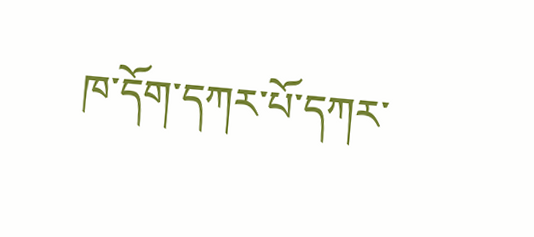ཁ་དོག་དཀར་པོ་དཀར་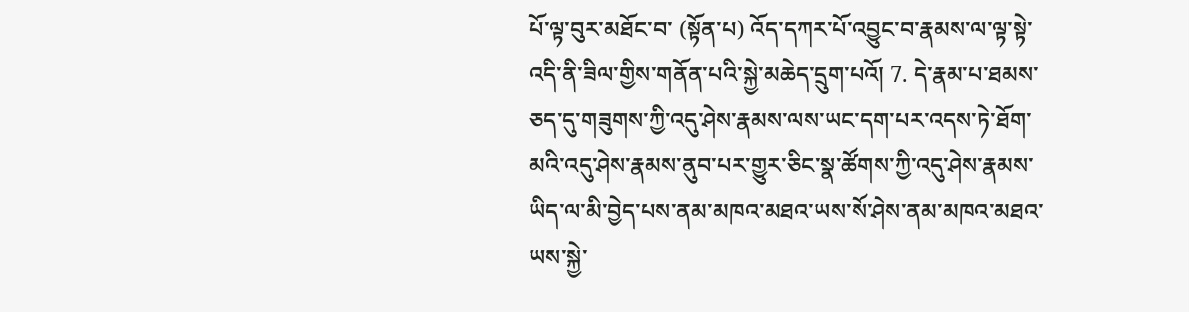པོ་ལྟ་བུར་མཐོང་བ་ (སྟོན་པ) འོད་དཀར་པོ་འབྱུང་བ་རྣམས་ལ་ལྟ་སྟེ་འདི་ནི་ཟིལ་གྱིས་གནོན་པའི་སྐྱེ་མཆེད་དྲུག་པའོ། 7. དེ་རྣམ་པ་ཐམས་ཅད་དུ་གཟུགས་ཀྱི་འདུ་ཤེས་རྣམས་ལས་ཡང་དག་པར་འདས་ཏེ་ཐོག་མའི་འདུ་ཤེས་རྣམས་ནུབ་པར་གྱུར་ཅིང་སྣ་ཚོགས་ཀྱི་འདུ་ཤེས་རྣམས་ཡིད་ལ་མི་བྱེད་པས་ནམ་མཁའ་མཐའ་ཡས་སོ་ཤེས་ནམ་མཁའ་མཐའ་ཡས་སྐྱེ་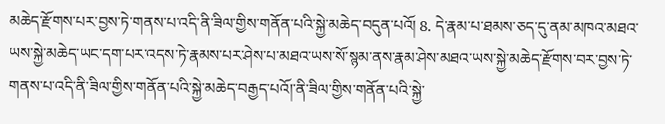མཆེད་རྫོགས་པར་བྱས་ཏེ་གནས་པ་འདི་ནི་ཟིལ་གྱིས་གནོན་པའི་སྐྱེ་མཆེད་བདུན་པའོ། 8. དེ་རྣམ་པ་ཐམས་ཅད་དུ་ནམ་མཁའ་མཐའ་ཡས་སྐྱེ་མཆེད་ཡང་དག་པར་འདས་ཏེ་རྣམས་པར་ཤེས་པ་མཐའ་ཡས་སོ་སྙམ་ནས་རྣམ་ཤེས་མཐའ་ཡས་སྐྱེ་མཆེད་རྫོགས་བར་བྱས་ཏེ་གནས་པ་འདི་ནི་ཟིལ་གྱིས་གནོན་པའི་སྐྱེ་མཆེད་བརྒྱད་པའོ།་ནི་ཟིལ་གྱིས་གནོན་པའི་སྐྱེ་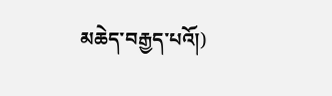མཆེད་བརྒྱད་པའོ།)